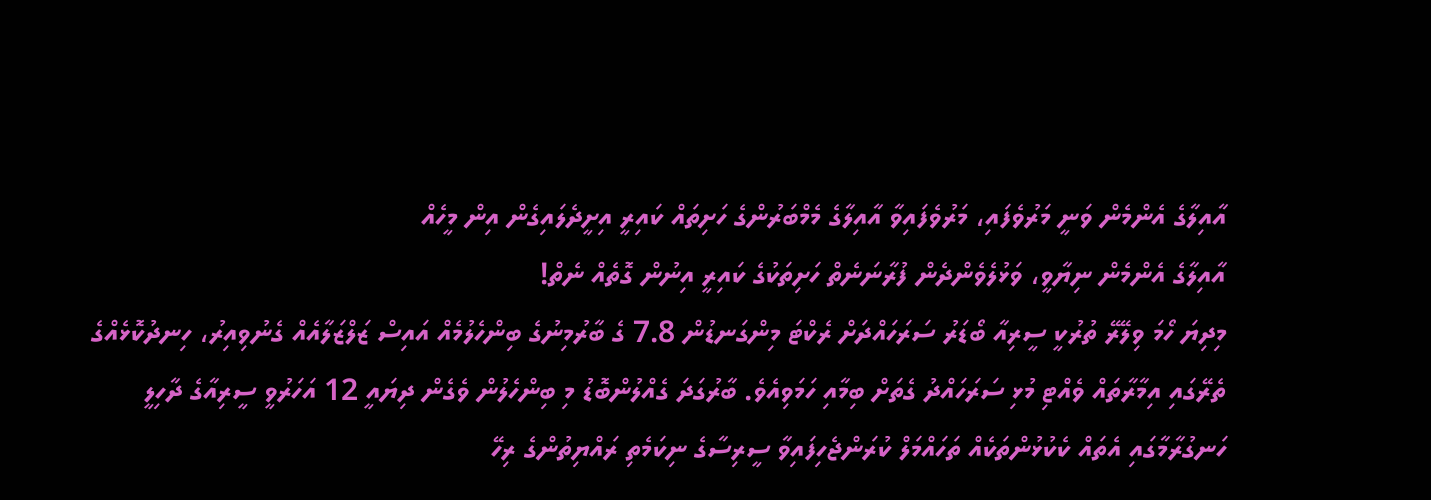އާއިލާގެ އެންމެން ވަނީ މަރުވެފައި، މަރުވެފައިވާ އާއިލާގެ މެމްބަރުންގެ ހަށިތައް ކައިރީ އިށީދެލައިގެން އިން މީހެއް
އާއިލާގެ އެންމެން ނިޔާވީ، ވަޅުލެވެންދެން ފުރާނަނެތް ހަށިތަކުގެ ކައިރީ އިނުން ގޮތެއް ނެތް!
މިދިޔަ ހޯމަ ވިލޭރޭ ތުރުކީ ސީރިއާ ބޯޑަރު ސަރަހައްދަށް ރެކްޓަ މިންގަނޑުން 7.8 ގެ ބާރުމިނުގެ ބިންހެލުމެއް އައިސް ޒަލްޒަލާއެއް ގެނުވިއިރު، ހިނދުކޮޅެއްގެ ތެރޭގައި އިމާރާތައް ވެއްޓި މުޅި ސަރަހައްދު ގެތަށް ބިމާއި ހަމަވިއެވެ. ބާރުގަދަ ގެއްލުންބޮޑު މި ބިންހެލުން ވެގެން ދިޔައީ 12 އަހަރުވީ ސީރިއާގެ ދާހިލީ ހަނގުރާމާގައި އެތައް ކެކުޅުންތަކެއް ތަހައްމަލް ކުރަންޖެހިފައިވާ ސީރިސާގެ ނިކަމެތި ރައްޔިތުންގެ ރިހޭ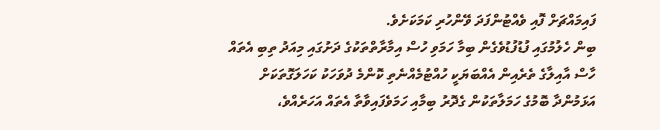ފައިމައްޗަށް ފޮއި ވެއްޓުންފަދަ ވޭންހުރި ކަމަކަށެވެ.
ބިން ހެލުމުގައި ފުޑުފުޑުވެގެން ބިމާ ހަމަވި ހުސް އިމާރާތްތަކުގެ ދަށުގައި މިއަދު ތިބި އެތައް ހާސް އާއިލާގެ ތެރެއިން އެއްބަޔަކީ ހުއްޓުމެއްނެތި ކޮންމެ ދުވަހަކު ކަހަލަގޮތަކަށް އަޅަމުންދާ ބޮމުގެ ހަމަލާތަކުން ގެދޮރު ބިމާއި ހަމަވެފައިވާތާ އެތައް އަހަރެއްވެ،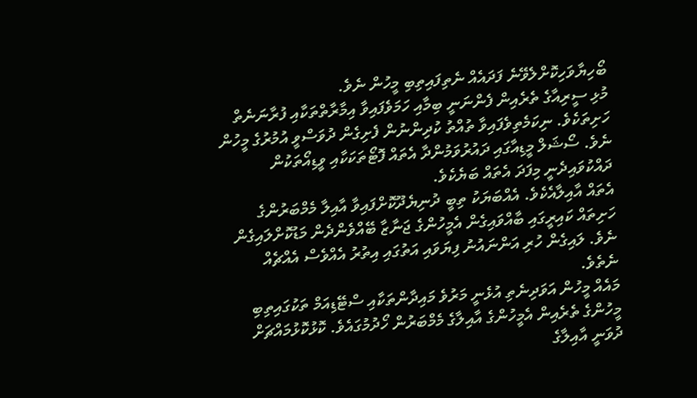ބޯހިޔާވަހިކޮށްލެވޭނެ ފަދައެއް ނެތިފައިތިބި މީހުން ނެވެ.
މުޅި ސީރިއާގެ ތެރެއިން ފެންނަނީ ބިމާއި ހަމަވެފައިވާ އިމާރާތްތަކާއި ފުރާނަނެތް ހަށިތަކެވެ. ނިކަމެތިވެފައިވާ ތުއްތު ކުދިންނުން ފެށިގެން ދުވަސްވީ އުމުރުގެ މީހުން ނެވެ. ސޯޝަލް މީޑިއާގައި ދައުރުވަމުންދާ އެތައް ފޮޓޯތަކަކާއި ވީޑިއޯތަކުން ދައްކުވައިދެނީ މިފަދަ އެތައް ބަޔެކެވެ.
އެތައް އާއިލާއެކެވެ. އެއްބަޔަކު ތިބީ ދުނިޔެދޫކޮށްފައިވާ އާއިލާ މެމްބަރުންގެ ހަށިތައް ކައިރީގައި ބާއްވައިގެން އެމީހުންގެ ޖަނާޒާ ބޭއްވެންދެން މަޑުކޮށްލައިގެން ނެވެ. ލައިގެން ހުރި އަންނައުނު ފިޔަވައި އަތުގައި އިތުރު އެއްވެސް އެއްޗެއް ނެތެވެ.
މައެއް މީހުން އަވަދިނެތި އުޅެނީ މަރުވެ މައިދާންތަކާއި ސްޓޭޑިއަމް ތަކުގައިތިބި މީހުންގެ ތެރެއިން އެމީހުންގެ އާއިލާގެ މެމްބަރުން ހޯދުމުގައެވެ. ކޮޅުކޮޅުމައްޗަށް ދުވަނީ އާއިލާގެ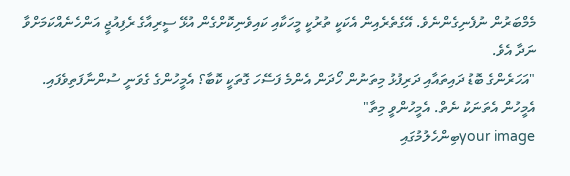މެމްބަރުން ނުފެނިގެންނެވެ. އޭގެތެރެއިން އެކަކީ ތުރުކީ މީހަކާއި ކައިވެނިކޮށްގެން އުޅޭ ސީރިއާގެ ރެފިއުޖީ އަންހެނެއްކަމަށްވާ ނަދާ އެވެ.
"އަހަރެންގެ ބޮޑު ދައިތައާއި ދަރިފުޅު މިތަނުން ހޯދަން އެންމެ ފަސޭހަ ގޮތަކީ ކޮބާ؟ އެމީހުންގެ ގެވަނީ ސުންނާފަތިވެފައި. އެމީހުން އެތަނަކު ނެތް. އެމީހުންވީ މިތާ"
your imageބިންހެލުމުގައި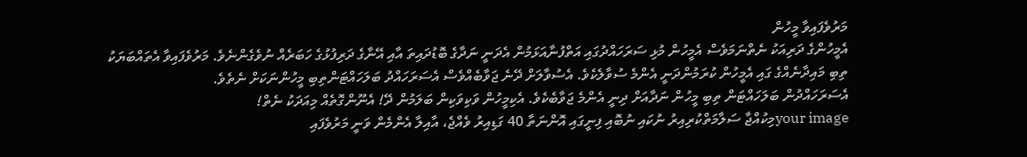މަރުވެފައިވާ މީހުން
އެމީހުންގެ ދަރިއަކު ނެތްނަމަވެސް އެމީހުން މުޅި ސަރަހައްދުގައި އަތްފުނާއަޅަމުން އެދަނީ ނަދާގެ ބޮޑުދައިތަ އާއި އޭނާގެ ދަރިފުޅުގެ ހަބަރެއް ނުވެގެންނެވެ. މަރުވެފައިވާ އެތައްބަޔަކު ތިބި މައިދާނެއްގެ ގައި އެމީހުން ކުރަމުންދަނީ އެންމެ ސުވާލެކެވެ. އެސުވާލަށް ދޭނެ ޖަވާބެއްވެސް އެސަރަހައްދު ބަލަހައްޓަންތިބި މީހުންނަކަށް ނެތެވެ.
އެސަރަހައްދުން ބަލަހައްޓަން ތިބި މީހުން ނަދާއަށް ދިނީ އެންމެ ޖަވާބެކެވެ. އެކިމީހުން ވަކިވަކިން ބަލަމުން ދޭ! އެނޫންގޮތެއް މިއަދަކު ނެތް!
your imageމިކުއްޖާ ސަލާމަތްކުރިއިރު ނުކައި ނުބޮއި ފިނީގައި އޮންނަތާ 40 ގަޑިއިރު ވެއްޖެ، އާއިލާ އެންމެން ވަނީ މަރުވެފައި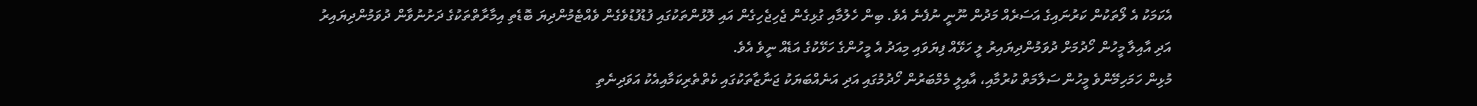އެކަމަކު އެ ލޯތަކުން ކަރުނައިގެ އަސަރެއް މަދުން ނޫނީ ނުފެނެ އެވެ. ބިން ހެލުމާއި ގުޅިގެން ޖެހިޖެހިގެން އައި ލޮޅުންތަކުގައި ފުޑުފުޑުވެގެން ވެއްޓެމުންދިޔަ ބޮޑެތި އިމާރާތްތަކުގެ ދަށުނުވާން ދުވަމުންދިޔައިރު އަދި އާއިލާ މީހުން ހޯދުމަށް ދުވަމުންދިޔައިރު ލީ ހަޅޭއް ފިޔަވައި މިއަދު އެ މީހުންގެ ހަޅޭކުގެ އަޑެއް ނީވެ އެވެ.
މުޅިން ހަމަހިމޭންވެ މީހުން ސަލާމަތް ކުރުމާއި، އާއިލީ މެމްބަރުން ހޯދުމުގައި އަދި އަނެއްބަޔަކު ޖަނާޒާތަކުގައި ކެތްތެރިކަމާއިއެކު އަވަދިނެތި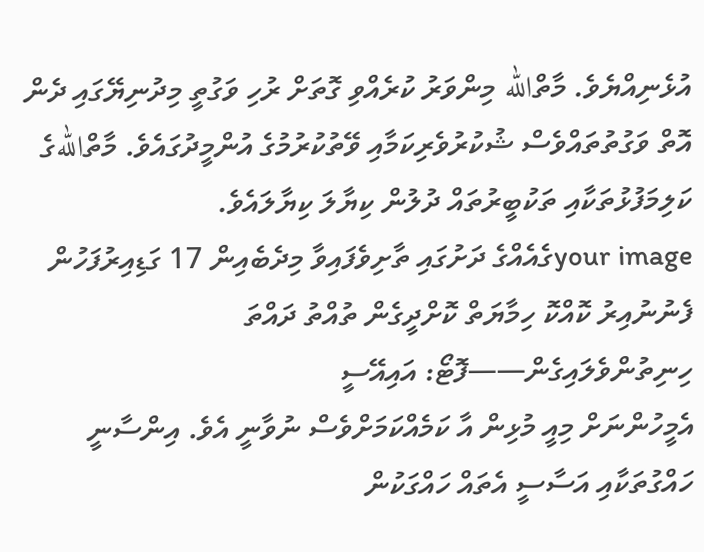އުޅެނިއްޔެވެ. މާތްالله މިންވަރު ކުރެއްވި ގޮތަށް ރުހި ވަގުތީ މިދުނިޔޭގައި ދެން އޮތް ވަގުތުތައްވެސް ޝުކުރުވެރިކަމާއި ވޭތުކުރުމުގެ އުންމީދުގައެވެ. މާތްاللهގެ ކަލިމަފުޅުތަކާއި ތަކުބީރުތައް ދުލުން ކިޔާލަ ކިޔާލައެވެ.
your imageގެއެއްގެ ދަށުގައި ތާށިވެފައިވާ މިދެބެއިން 17 ގަޑިއިރުފަހުން ފެނުނުއިރު ކޮއްކޮ ހިމާޔަތް ކޮށްދީގެން ތުއްތު ދައްތަ ހިނިތުންވެލައިގެން——ފޮޓޯ: އައިއޭސީ
އެމީހުންނަށް މިއީ މުޅިން އާ ކަމެއްކަމަށްވެސް ނުވާނީ އެވެ. އިންސާނީ ހައްގުތަކާއި އަސާސީ އެތައް ހައްގަކުން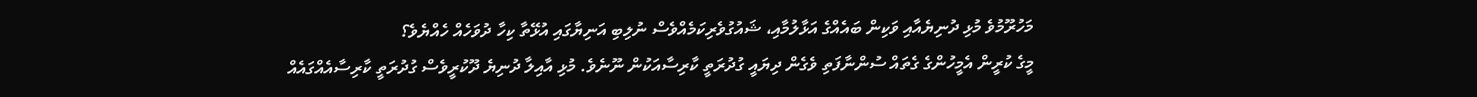މަހުރޫމުވެ މުޅި ދުނިޔެއާއި ވަކިން ބައެއްގެ އަޅާލުމާއި، ޝައުގުވެރިކަމެއްވެސް ނުލިބި އަނިޔާގައި އުޅޭތާ ކިހާ ދުވަހެއް ހެއްޔެވެ؟
މީގެ ކުރީން އެމީހުންގެ ގެތައް ސުންނާފަތި ވެގެން ދިޔައީ ގުދުރަތީ ކާރިސާއަކުން ނޫނެވެ. މުޅި އާއިލާ ދުނިޔެ ދޫކުރީވެސް ގުދުރަތީ ކާރިސާއެއްގައެއް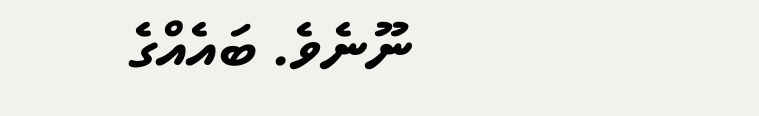ނޫނެވެ. ބައެއްގެ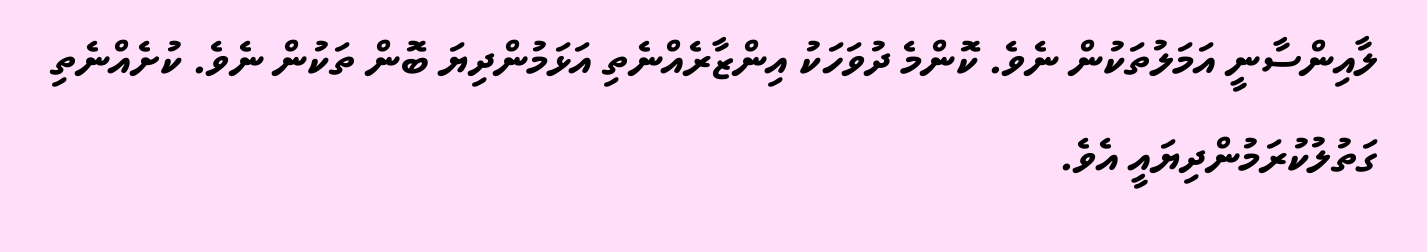ލާއިންސާނީ އަމަލުތަކުން ނެވެ. ކޮންމެ ދުވަހަކު އިންޒާރެއްނެތި އަޅަމުންދިޔަ ބޮން ތަކުން ނެވެ. ކުށެއްނެތި ގަތުލުކުރަމުންދިޔައީ އެވެ.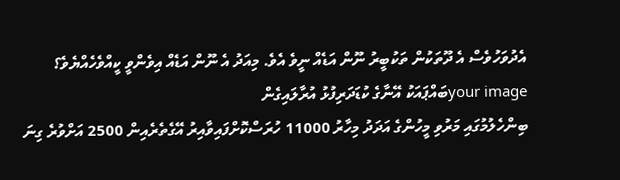އެދުވަހުވެސް އެ ދޫތަކުން ތަކުބީރު ނޫން އަޑެއް ނީވެ އެވެ. މިއަދު އެ ނޫން އަޑެއް އިވެންވީ ކީއްވެހެއްޔެވެ؟
your imageބައްޕައަކު އޭނާގެ ކުޑަދަރިފުޅު އުރާލައިގެން
ބިންހެލުމުގައި މަރުވި މީހުންގެ އަދަދު މިހާރު 11000 ހުރަސްކޮށްފައިވާއިރު އޭގެތެރެއިން 2500 އަށްވުރެ ގިނަ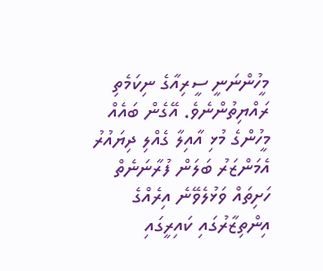މީހުންނަނީ ސީރިއާގެ ނިކަމެތި ރައްޔިތުންނެވެ. އޭގެން ބައެއް މީހުންގެ މުޅި އާއިލާ ގެއްލި ދިޔައުރު އެމަންޒަރު ބަލަން ފުރާނަނެތް ހަށިތައް ވަޅުލެވޭނެ އިރެއްގެ އިންތިޒާރުގައި ކައިރީގައި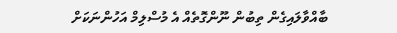ބާއްވާލައިގެން ތިބުން ނޫންގޮތެއް އެ މުސްލިމް އަހުންނަކަށް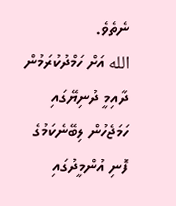ނެތެވެ.
الله އަށް ހަމްދުކުރަމުން ދާއިމީ ދުނިޔޭގައި ހަމަޖެހުން ލިބޭނެކަމުގެ ފޮނި އުންމީދުގައި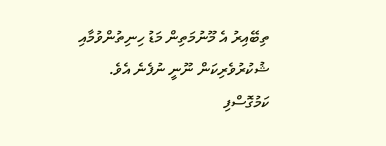ތިބޭއިރު އެ މޫނުމަތިން މަޑު ހިނިތުންވުމާއި ޝުކުރުވެރިކަން ނޫނީ ނުފެނެ އެވެ.
ކަމުގޮސްފި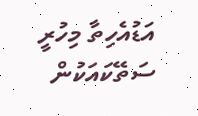އަޑުއެހިތާ މިހުރީ
ސަތޭކައަކުން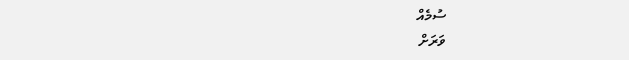ސުމެއް
ވަރަށް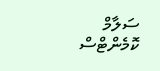ސަލާމް
ކޮމެންޓްސް